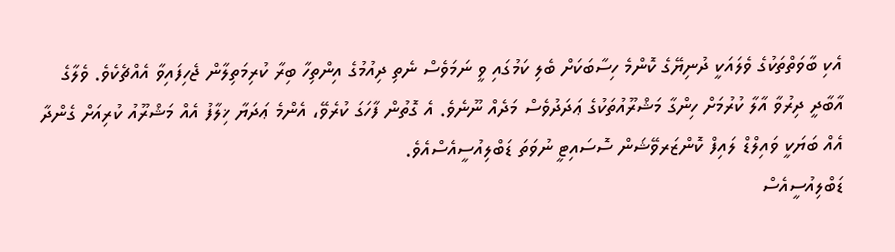އެކި ބާވަތްތަކުގެ ވެލައަކީ ދުނިޔޭގެ ކޮންމެ ހިސާބަކަށް ބެލި ކަމުގައި ވީ ނަމަވެސް ނެތި ދިއުމުގެ އިންތިހާ ބިރާ ކުރިމަތިލާން ޖެހިފައިވާ އެއްޗެކެވެ. ވެލާގެ އާބާދީ ދިރުވާ އާލާ ކުރުމަށް ހިންގާ މަޝްރޫއުތަކުގެ ޢަދަދުވެސް މަދެއް ނޫނެވެ. އެ ގޮތުން ފާހަގަ ކުރެވޭ، އެންމެ ޢަދަޔާ ޚިލާފު އެއް މަޝްރޫއު ކުރިއަށް ގެންދާ އެއް ބަޔަކީ ވައިލްޑް ލައިފް ކޮންޒަރވޭޝަން ސޮސައިޓީ ނުވަތަ ޑަބްލިއުސީއެސްއެވެ.
ޑަބްލިއުސީއެސް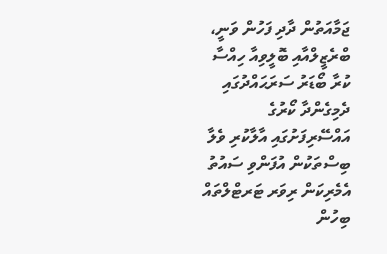ޖަމާއަތުން ދާދި ފަހުން ވަނީ، ބްރެޒީލްއާއި ބޮލީވިއާ ހިއްސާ ކުރާ ބޯޑަރު ސަރަޙައްދުގައި ދެމިގެންދާ ކޯރުގެ އައްސޭރިފަށުގައި އާލާކުރި ވެލާ ބިސްތަކުން އުފަންވި ސައުތު އެމެރިކަން ރިވަރ ޓަރޓްލްތައް ބިހުން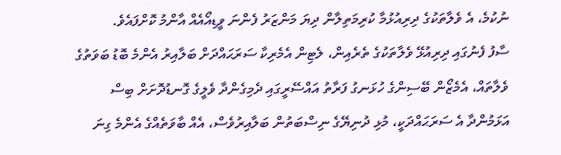ނުކުމެ، އެ ވެލާތަކުގެ ދިރިއުޅުމާ ކުރިމަތިލާން ދިޔަ މަންޒަރު ފެންނަ ވީޑިއޯއެއް އާންމު ކޮށްފައެވެ.
ސާފު ފެނުގައި ދިރިއުޅޭ ވެލާތަކުގެ ތެރެއިން، ލެޓިން އެމެރިކާ ސަރަޙައްދަށް ބަލާއިރު އެންމެ ބޮޑު ބަވަތުގެ ވެލާތައް، އެމެޒޯން ބޭސިންގެ ހުޅަނގު ފަރާތު އައްސޭރީގައި ދެމިގެންދާ ވެލީގެ ގޮނޑުދޮށަށް ބިސް އަޅަމުންދާ އެ ސަރަޙައްދަކީ، މުޅި ދުނިޔޭގެ ނިސްބަތުން ބަލާއިރުވެސް، އެއް ބާވަތެއްގެ އެންމެ ގިނަ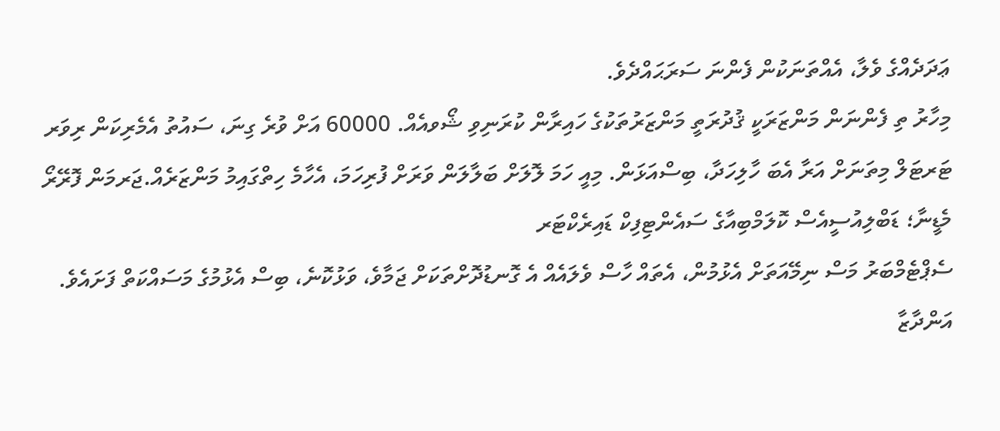ޢަދަދެއްގެ ވެލާ، އެއްތަނަކުން ފެންނަ ސަރަޙައްދެވެ.
މިހާރު ތި ފެންނަން މަންޒަރަކީ ޤުދުރަތީ މަންޒަރުތަކުގެ ހައިރާން ކުރަނިވި ޝޯވއެއް. 60000 އަށް ވުރެ ގިނަ، ސައުތު އެމެރިކަން ރިވަރ ޓަރޓަލް މިތަނަށް އަރާ އެބަ ހާލިހަދާ، ބިސްއަޅަން. މިއީ ހަމަ ލޮލަށް ބަލާލަން ވަރަށް ފުރިހަމަ، އެހާމެ ހިތްގައިމު މަންޒަރެއް.ޖަރމަން ފޮރޭރޯ މެޑީނާ؛ ޑަބްލިއުސީއެސް ކޮލަމްބިއާގެ ސައެންޓިފިކް ޑައިރެކްޓަރ
ސެޕްޓެމްބަރު މަސް ނިމޭއަތަށް އެޅުމުން، އެތައް ހާސް ވެލައެއް އެ ގޮނޑުދޮށްތަކަށް ޖަމާވެ، ވަޅުކޮނެ، ބިސް އެޅުމުގެ މަސައްކަތް ފަށައެވެ. އަންދާޒާ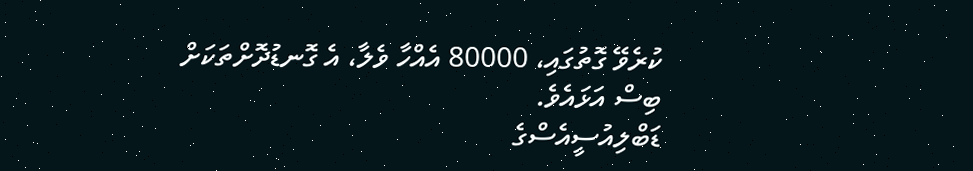ކުރެވޭ ގޮތުގައި، 80000 އެއްހާ ވެލާ، އެ ގޮނޑުދޮށްތަކަށް ބިސް އަޅައެވެ.
ޑަބްލިއުސީއެސްގެ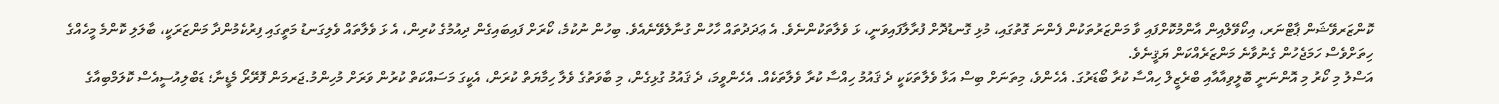ކޮންޒަރވޭޝަން ޕާޓްނަރ، އިކޯވޭލްއިން އާންމުކޮށްފައި ވާ މަންޒަރުތަކުން ފެންނަ ގޮތުގައި، މުޅި ގޮނޑުދޮށް ފުރާލާފައިވަނީ، ޅަ ވެލާތަކުންނެވެ. އެ ޢަދަދުތައް ހާހުން ގުނާލެވޭނެއެވެ. ބިހުން ނުކުމެ، ކޯރަށް ފައިބައިގެން ދިއުމުގެ ކުރިން، އެ ޅަ ވެލާތައް ވެލިގަނޑު މަތީގައި ފިރުކެމުންދާ މަންޒަރަކީ، ބާލަލި ކޮންމެ މީހެއްގެ ހިތަށްވެސް ހަމަޖެހުން ގެނުވާނެ މަންޒަރެއްކަން ޔަޤީނެވެ.
އަސްލު މި ކޯރު މި އޮންނަނީ ބޮލީވިއާއާއި ބްރެޒީލް ހިއްސާ ކުރާ ބޯޑަރުގަ. އެހެންވެ، މިތަނަށް ބިސް އަޅާ ވެލާތަކަކީ ދެ ޤައުމު ހިއްސާ ކުރާ ވެލާތަކެއް. އެހެންވީމަ، ދެ ޤައުމު ގުޅިގެން، މި ބާވަތުގެ ވެލާ ހިމާޔަތް ކުރަން، އެކީގަ މަސައްކަތް ކުރުން ވަރަށް މުހިންމު.ޖަރމަން ފޮރޭރޯ މެޑީނާ؛ ޑަބްލިއުސީއެސް ކޮލަމްބިއާގެ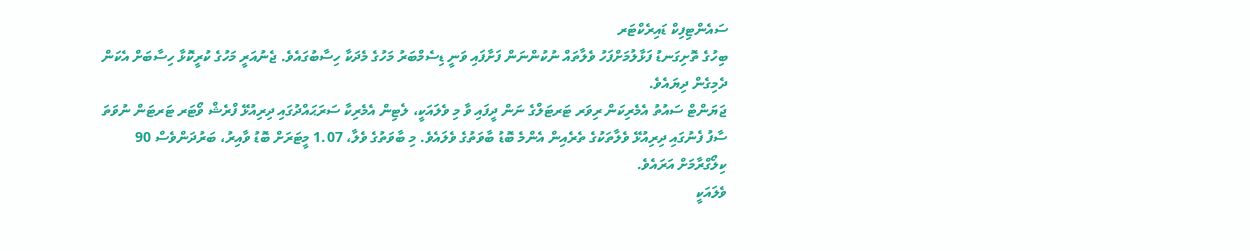ސައެންޓިފިކް ޑައިރެކްޓަރ
ބިހުގެ ތޮށިގަނޑު ފަޅާލުމަށްފަހު ވެލާތައް ނުކުންނަން ފަށާފައި ވަނީ ޑިސެމްބަރު މަހުގެ މެދަކާ ހިސާބުގައެވެ. ޖެނުއަރީ މަހުގެ ކުރީކޮޅާ ހިސާބަށް އެކަން ދެމިގެން ދިޔައެވެ.
ޖަޔަންޓް ސައުތު އެމެރިކަން ރިވަރ ޓަރޓަލްގެ ނަން ދީފައި ވާ މި ވެލައަކީ، ލެޓިން އެމެރިކާ ސަރަޙައްދުގައި ދިރިއުޅޭ ފްރެޝް ވޯޓަރ ޓަރޓަން ނުވަތަ ސާފު ފެނުގައި ދިރިއުޅޭ ވެލާތަކުގެ ތެރެއިން އެންމެ ބޮޑު ބާވަތުގެ ވެލައެވެ. މި ބާވަތުގެ ވެލާ، 1.07 މީޓަރަށް ބޮޑު ވާއިރު، ބަރުދަންވެސް 90 ކިލޯގްރާމަށް އަރައެވެ.
ވެލައަކީ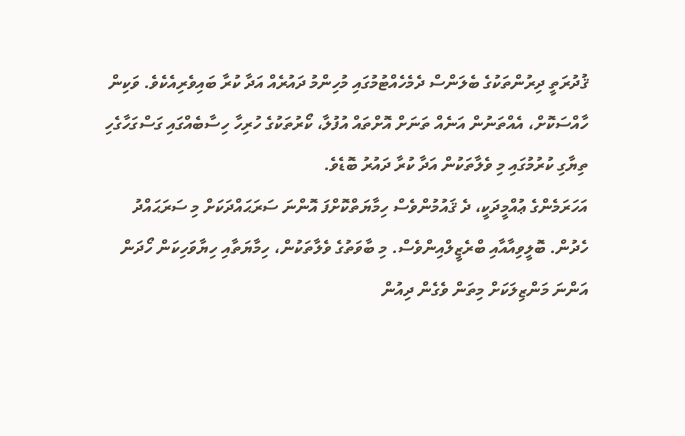ޤުދުރަތީ ދިރުންތަކުގެ ބެލަންސް ދެމެހެއްޓުމުގައި މުހިންމު ދައުރެއް އަދާ ކުރާ ބައިވެރިއެކެވެ. ވަކިން ހާއްސަކޮށް، އެއްތަނުން އަނެއް ތަނަށް އޮށްތައް އުފުލާ، ކޯރުތަކުގެ ހުރިހާ ހިސާބެއްގައި ގަސްގަހާގެހި ތިޔާގި ކުރުމުގައި މި ވެލާތަކުން އަދާ ކުރާ ދައުރު ބޮޑެވެ.
އަހަރަމެންގެ ޢުއްމީދަކީ، ދެ ޤައުމުންވެސް ހިމާޔަތްކޮށްފަ އޮންނަ ސަރަޙައްދަކަށް މި ސަރަޙައްދު ހެދުން. ބޮލީވިއާއާއި ބްރެޒީލްއިންވެސް. މި ބާވަތުގެ ވެލާތަކުން، ހިމާޔަތާއި ހިޔާވަހިކަން ހޯދަން އަންނަ މަންޒިލަކަށް މިތަން ވެގެން ދިއުން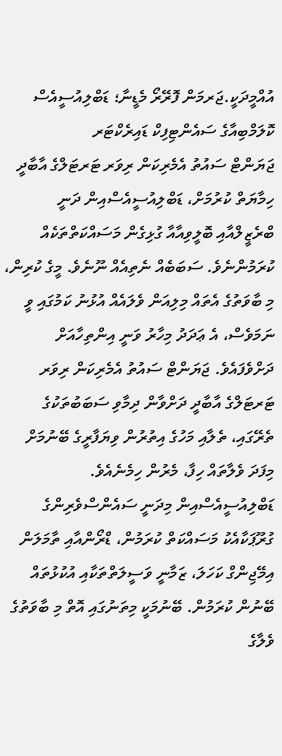އުއްމީދަކީ.ޖަރމަން ފޮރޭރޯ މެޑީނާ؛ ޑަބްލިއުސީއެސް ކޮލަމްބިއާގެ ސައެންޓިފިކް ޑައިރެކްޓަރ
ޖަޔަންޓް ސައުތު އެމެރިކަން ރިވަރ ޓަރޓަލްގެ އާބާދީ ހިމާޔަތް ކުރުމަށް، ޑަބްލިއުސީއެސްއިން ދަނީ ބްރެޒީލްއާއި ބޮލީވިއާއާ ގުޅިގެން މަސައްކަތްތަކެއް ކުރަމުންނެވެ. ސަބަބެއް ނެތިއެއް ނޫނެވެ. މީގެ ކުރިން، މި ބާވަތުގެ އެތައް މިލިއަން ވެލައެއް އުޅުނު ކަމުގައި ވީ ނަމަވެސް، އެ ޢަދަދު މިހާރު ވަނީ އިންތިހާއަށް ދަށްވެފައެވެ. ޖަޔަންޓް ސައުތު އެމެރިކަން ރިވަރ ޓަރޓަލްގެ އާބާދީ ދަށްވާން ދިމާވި ސަބަބުތަކުގެ ތެރޭގައި، ތެލާއި މަހުގެ އިތުރުން ވިޔަފާރީގެ ބޭނުމަށް މިފަދަ ވެލާތައް ހިފާ، މެރުން ހިމެނެއެވެ.
ޑަބްލިއުސީއެސްއިން މިދަނީ ސައެންސްވެރިންގެ ގުރޫޕަކާއެކު މަސައްކަތް ކުރަމުން، ޑްރޯންއާއި ތާމަލަން އިމޭޖިންގް ކަހަލަ، ޒަމާނީ ވަސީލަތްތަކާއި އުކުޅުތައް ބޭނުން ކުރަމުން. ބޭނުމަކީ މިތަނުގައި އޮތް މި ބާވަތުގެ ވެލާގެ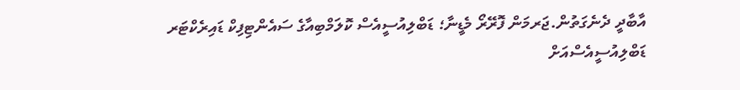އާބާދީ ދެނެގަތުން.ޖަރމަން ފޮރޭރޯ މެޑީނާ؛ ޑަބްލިއުސީއެސް ކޮލަމްބިއާގެ ސައެންޓިފިކް ޑައިރެކްޓަރ
ޑަބްލިއުސީއެސްއަށް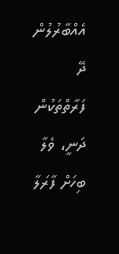އެއްބާރުލުން ދޭ ފަރާތްތަކުން ދަނީ، ވެލާ ބިހަށް ފާރަލާ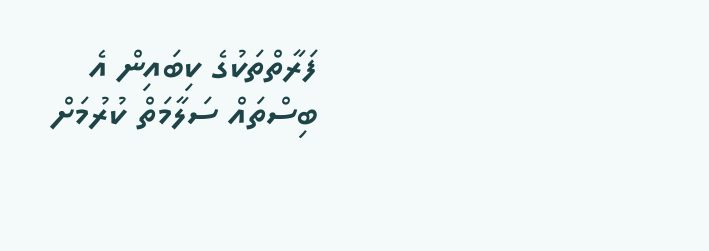ފަރާތްތަކުގެ ކިބައިން އެ ބިސްތައް ސަލާމަތް ކުރުމަށް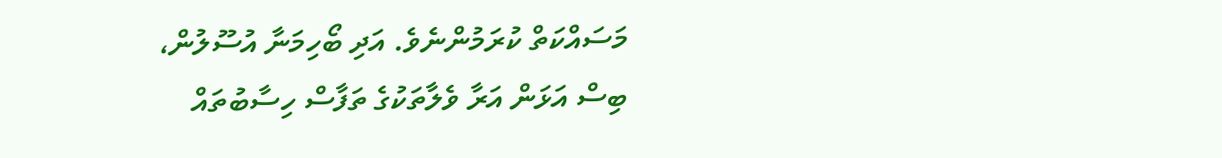މަސައްކަތް ކުރަމުންނެވެ. އަދި ބޯހިމަނާ އުސޫލުން، ބިސް އަޅަން އަރާ ވެލާތަކުގެ ތަފާސް ހިސާބުތައް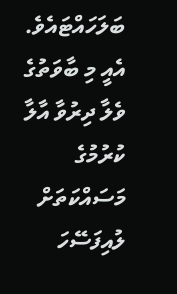ބަލަހައްޓައެވެ. އެއީ މި ބާވަތުގެ ވެލާ ދިރުވާ އާލާ ކުރުމުގެ މަސައްކަތަށް ލުއިފަސޭހަ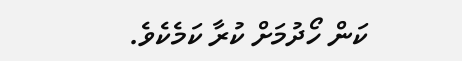ކަން ހޯދުމަށް ކުރާ ކަމެކެވެ.